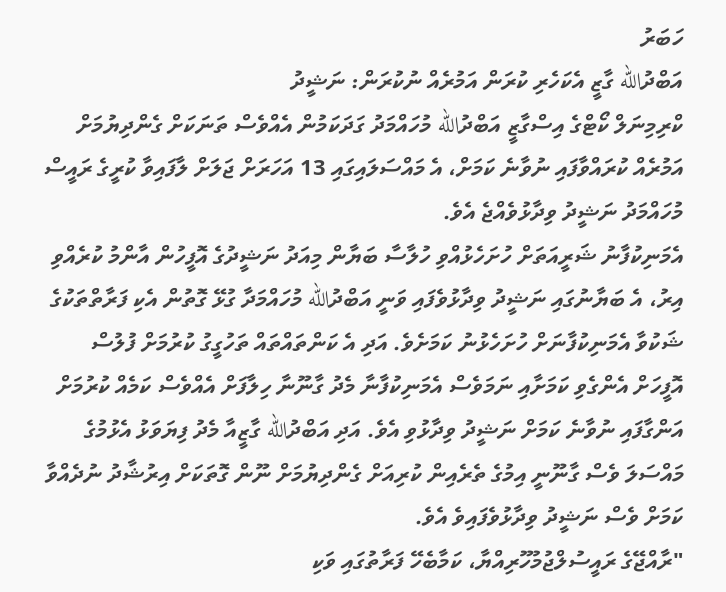ހަބަރު
އަބްދުالله ގާޒީ އެކަހެރި ކުރަން އަމުރެއް ނުކުރަން: ނަޝީދު
ކްރިމިނަލް ކޯޓްގެ އިސްގާޒީ އަބްދުالله މުހައްމަދު ގަދަކަމުން އެއްވެސް ތަނަކަށް ގެންދިޔުމަށް އަމުރެއް ކުރައްވާފައި ނުވާނެ ކަމަށް، އެ މައްސަލައިގައި 13 އަހަރަށް ޖަލަށް ލާފައިވާ ކުރީގެ ރައީސް މުހައްމަދު ނަޝީދު ވިދާޅުވެއްޖެ އެވެ.
އެމަނިކުފާނު ޝަރީއަތަށް ހުށަހެޅުއްވި ހުލާސާ ބަޔާން މިއަދު ނަޝީދުގެ އޮފީހުން އާންމު ކުރެއްވި އިރު، އެ ބަޔާނުގައި ނަޝީދު ވިދާޅުވެފައި ވަނީ އަބްދުالله މުހައްމަދާ ގުޅޭ ގޮތުން އެކި ފަރާތްތަކުގެ ޝަކުވާ އެމަނިކުފާނަށް ހުށަހެޅުނު ކަމަށެވެ. އަދި އެ ކަންތައްތައް ތަހުގީގު ކުރުމަށް ފުލުސް އޮފީހަށް އެންގެވި ކަމަށާއި ނަމަވެސް އެމަނިކުފާނާ މެދު ގާނޫނާ ހިލާފަށް އެއްވެސް ކަމެއް ކުރުމަށް އަންގާފައި ނުވާނެ ކަމަށް ނަޝީދު ވިދާޅުވި އެވެ. އަދި އަބްދުالله ގާޒީއާ މެދު ފިޔަވަޅު އެޅުމުގެ މައްސަލަ ވެސް ގާނޫނީ އިމުގެ ތެރެއިން ކުރިއަށް ގެންދިޔުމަށް ނޫން ގޮތަކަށް އިރުޝާދު ނުދެއްވާ ކަމަށް ވެސް ނަޝީދު ވިދާޅުވެފައިވެ އެވެ.
"ރާއްޖޭގެ ރައީސުލްޖުމުހޫރިއްޔާ، ކަމާބެހޭ ފަރާތުގައި ވަކި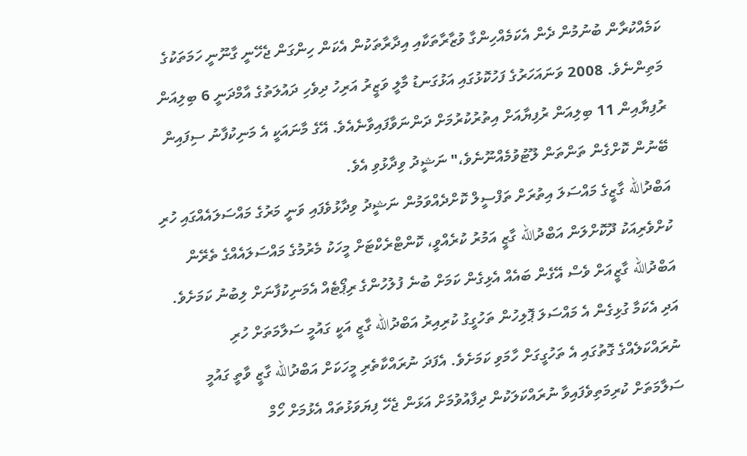ކަމެއްކުރާން ބުނުމުން ދެން އެކަމެއްހިންގާ ވުޒާރާތަކާއި އިދާރާތަކުން އެކަން ހިންގަން ޖެހޭނީ ގާނޫނީ ހަމަތަކުގެ މަތިންނެވެ. 2008 ވަނައަހަރުގެ ފަހުކޮޅުގައި އަޅުގަނޑު މާލީ ވަޒީރު އަރިހު ދިވެހި ދައުލަތުގެ އާމްދަނީ 6 ބިލިއަން ރުފިޔާއިން 11 ބިލިއަން ރުފިޔާއަށް އިތުރުކުރުމަށް ދަންނަވާފައިވާނެއެވެ. އޭގެ މާނައަކީ އެ މަނިކުފާނު ސިފައިން ބޭނުން ކޮށްގެން ތަންތަން ލޫޓުވުމެއްނޫނެވެ،" ނަޝީދު ވިދާޅުވި އެވެ.
އަބްދުالله ގާޒީގެ މައްސަލަ އިތުރަށް ތަފްސީލް ކޮށްދެއްވަމުން ނަޝީދު ވިދާޅުވެފައި ވަނީ މަރުގެ މައްސަލައެއްގައި ހުރި ކުށްވެރިއަކު ދޫކޮށްލަން އަބްދުالله ގާޒީ އަމުރު ކުރެއްވީ، ކޮންޓްރެކްޓަށް މީހަކު މެރުމުގެ މައްސަލައެއްގެ ތެރޭން އަބްދުالله ގާޒީއަށް ވެސް އޭގެން ބައެއް އެޅިގެން ކަމަށް ބުނެ ފުލުހުންގެ ރިޕޯޓެއް އެމަނިކުފާނަށް ލިބުނު ކަމަށެވެ. އަދި އެކަމާ ގުޅިގެން އެ މައްސަލަ ޕޮލިހުން ތަހުގީގު ކުރިއިރު އަބްދުالله ގާޒީ އަކީ ގައުމީ ސަލާމަތަށް ހުރި ނުރައްކަލެއްގެ ގޮތުގައި އެ ތަހުގީގަށް ހާމަވި ކަމަށެވެ. އެފަދަ ނުރައްކާތެރި މީހަކަށް އަބްދުالله ގާޒީ ވާތީ ގައުމީ ސަލާމަތަށް ކުރިމަތިވެފައިވާ ނުރައްކަލަކުން ދިފާއުވުމަށް އަޅަން ޖެހޭ ފިޔަވަޅުތައް އެޅުމަށް ހޯމް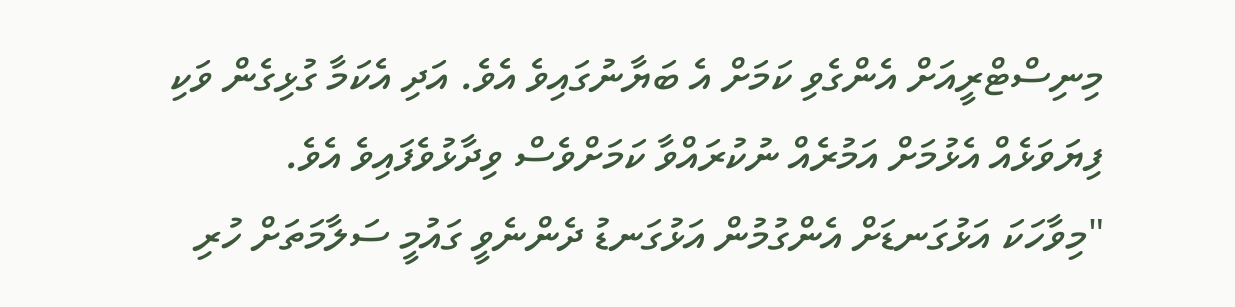މިނިސްޓްރީއަށް އެންގެވި ކަމަށް އެ ބަޔާނުގައިވެ އެވެ. އަދި އެކަމާ ގުޅިގެން ވަކި ފިޔަވަޅެއް އެޅުމަށް އަމުރެއް ނުކުރައްވާ ކަމަށްވެސް ވިދާޅުވެފައިވެ އެވެ.
"މިވާހަކަ އަޅުގަނޑަށް އެންގުމުން އަޅުގަނޑު ދެންނެވީ ގައުމީ ސަލާމަތަށް ހުރި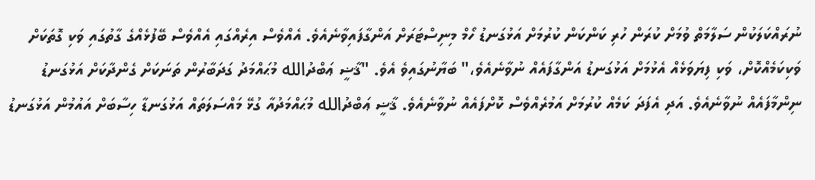ނުރައްކަލަކުން ސަލާމަތް ވުމަށް ކުރަން ހުރި ކަންކަން ކުރުމަށް އަޅުގަނޑު ހޯމް މިނިސްޓަރަށް އަންގާފައިވާނެއެވެ. އެއްވެސް އިރެއްގައި އެއްވެސް ބޭފުޅެއްގެ ގާތުގައި ވަކި ގޮތަކަށް ވަކިކަމެއްކޮށް، ވަކި ފިޔަވަޅެއް އެޅުމަށް އަޅުގަނޑު އަންގާފައެއް ނުވާނެއެވެ،" ބަޔާނުގައިވެ އެވެ. "ޤާޟީ ޢަބްދުالله މުޙައްމަދު ގަދަބާރުން ތަނަކަށް ގެންދާކަށް އަޅުގަނޑު ނިންމާފައެއް ނުވާނެއެވެ. އަދި އެފަދަ ކަމެއް ކުރުމަށް އަމުރެއްވެސް ކޮށްފައެއް ނުވާނެއެވެ. ޤާޟީ ޢަބްދުالله މުޙައްމަދުއާ ގުޅޭ މައްސަލަތައް އަޅުގަނޑާ ހިސާބަށް އައުމުން އަޅުގަނޑު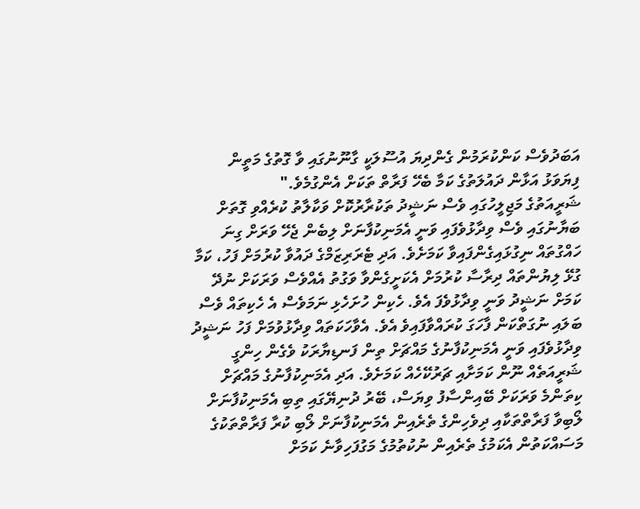އަބަދުވެސް ކަންކުރަމުން ގެންދިޔަ އުސޫލަކީ ގާނޫނުގައި ވާ ގޮތުގެ މަތީން ފިޔަވަޅު އަޅާން ދައުލަތުގެ ކަމާ ބެހޭ ފަރާތް ތަކަށް އެންގުމެވެ."
ޝަރީއަތުގެ މަޖިލީހުގައި ވެސް ނަޝީދު ތަކުރާރުކޮށް ވަކާލާތު ކުރެއްވި ގޮތަށް ބަޔާނުގައި ވެސް ވިދާޅުވެފައި ވަނީ އެމަނިކުފާނަށް ލިބެން ޖެހޭ ވަރަށް ގިނަ ހައްގުތައް ނިގުޅައިގެންފައިވާ ކަމަށެވެ. އަދި ޓެރަރިޒަމްގެ ދައުވާ ކުރުމަށް ފަހު، ކަމާ ގުޅޭ ލިޔުންތައް ދިރާސާ ކުރުމަށް އެކަށީގެންވާ ވަގުތު އެއްވެސް ވަރަކަށް ނުދޭ ކަމަށް ނަޝީދު ވަނީ ވިދާޅުވެފަ އެވެ. ހެކިން ހުށަހެޅި ނަމަވެސް އެ ހެކިތައް ވެސް ބަލައި ނުގަތްކަން ފާހަގަ ކުރައްވާފައިވެ އެވެ. އެވާހަކަތައް ވިދާޅުވުމަށް ފަހު ނަޝީދު ވިދާޅުވެފައި ވަނީ އެމަނިކުފާނުގެ މައްޗަށް ތިން ފަނޑިޔާރަކު ވެގެން ހިންގީ ޝަރީއަތެއް ނޫން ކަމަށާއި ޗަރުކޭހެއް ކަމަށެވެ. އަދި އެމަނިކުފާނުގެ މައްޗަށް ކިތަންމެ ވަރަކަށް ބޭއިންސާފު ވިޔަސް، ބޭރު ދުނިޔޭގައި ތިބި އެމަނިކުފާނަށް ލޯބިވާ ފަރާތްތަކާއި ދިވެހިންގެ ތެރެއިން އެމަނިކުފާނަށް ލޯބި ކުރާ ފަރާތްތަކުގެ މަސައްކަތުން އެކަމުގެ ތެރެއިން ނުކުތުމުގެ މަގުފަހިވާނެ ކަމަށް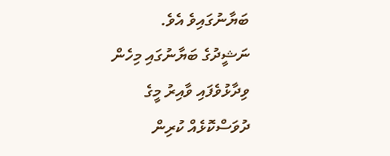ބަޔާނުގައިވެ އެވެ.
ނަޝީދުގެ ބަޔާނުގައި މިހެން ވިދާޅުވެފައި ވާއިރު މީގެ ދުވަސްކޮޅެއް ކުރިން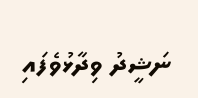ނަޝީދު ވިދާޅުވެފައި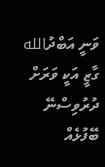ވަނީ އަބްދުالله ގާޒީ އަކީ ވަރަށް ދުރުވިސްނޭ ބޭފުޅެއް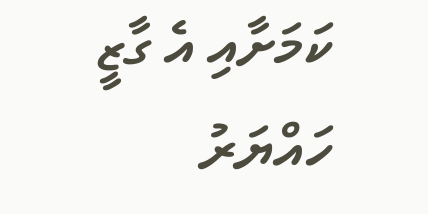ކަމަށާއި އެ ގާޒީ ހައްޔަރު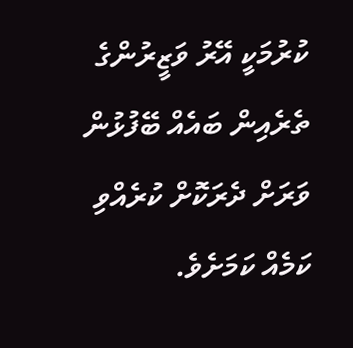ކުރުމަކީ އޭރު ވަޒީރުންގެ ތެރެއިން ބައެއް ބޭފުޅުން ވަރަށް ދެރަކޮށް ކުރެއްވި ކަމެއް ކަމަށެވެ.